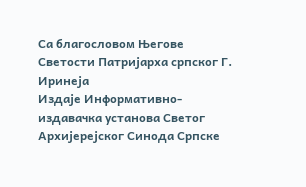Са благословом Његове Светости Патријарха српског Г. Иринејa
Издаје Информативно-издавачка установа Светог Архијерејског Синода Српске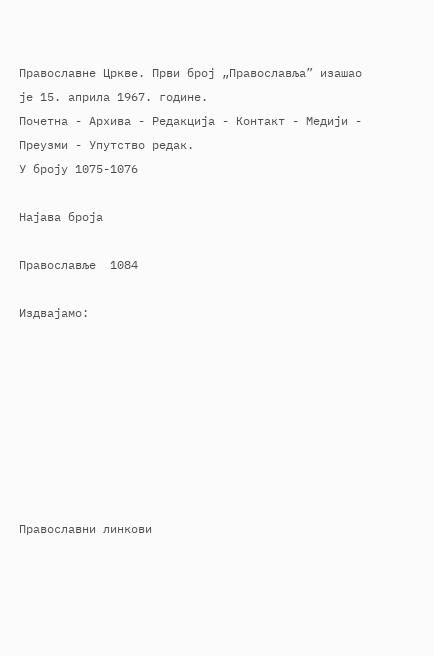Православне Цркве. Први број „Православља” изашао је 15. априла 1967. године.
Почетна - Архива - Редакција - Контакт - Медији - Преузми - Упутство редак.
У броју 1075-1076

Најава броја

Православље  1084

Издвајамо:








Православни линкови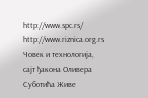http://www.spc.rs/
http://www.riznica.org.rs
Човек и технологија, сајт ђакона Оливера Суботића Живе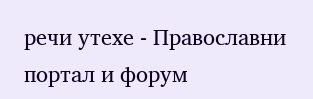речи утехе - Православни портал и форум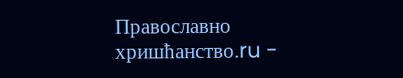Православно хришћанство.ru -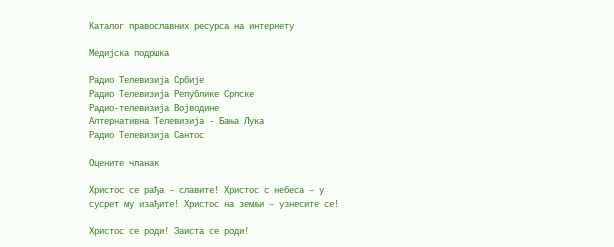Каталог православних ресурса на интернету

Медијска подршка

Радио Телевизија Србије
Радио Телевизија Републике Српске
Радио-телевизијa Војводинe
Алтернативна Телевизија - Бања Лука
Радио Телевизија Сантос

Оцените чланак

Христос се рађа – славите! Христос с небеса – у сусрет му изађите! Христос на земљи – узнесите се!

Христос се роди! Заиста се роди!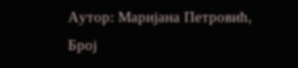Аутор: Маријана Петровић, Број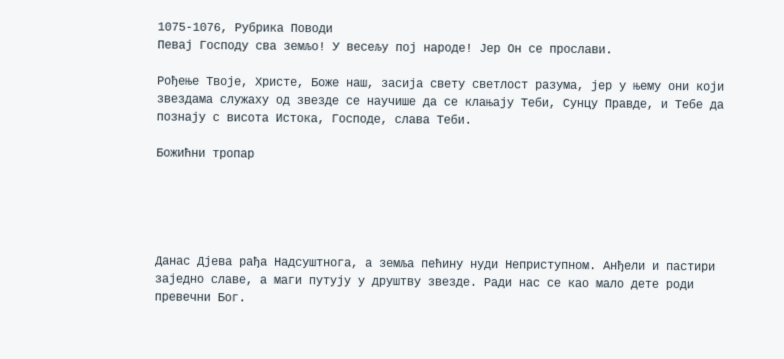1075-1076, Рубрика Поводи
Певај Господу сва земљо! У весељу пој народе! Јер Он се прослави.

Рођење Твоје, Христе, Боже наш, засија свету светлост разума, јер у њему они који звездама служаху од звезде се научише да се клањају Теби, Сунцу Правде, и Тебе да познају с висота Истока, Господе, слава Теби.

Божићни тропар





Данас Дјева рађа Надсуштнога, а земља пећину нуди Неприступном. Анђели и пастири заједно славе, а маги путују у друштву звезде. Ради нас се као мало дете роди превечни Бог.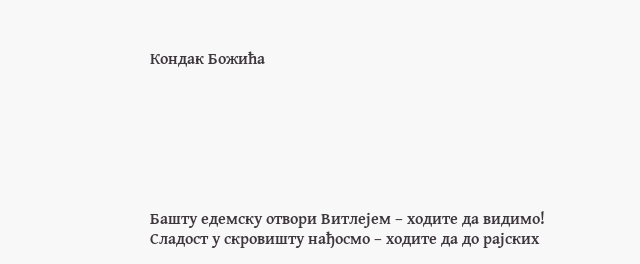Кондак Божића







Башту едемску отвори Витлејем – ходите да видимо! Сладост у скровишту нађосмо – ходите да до рајских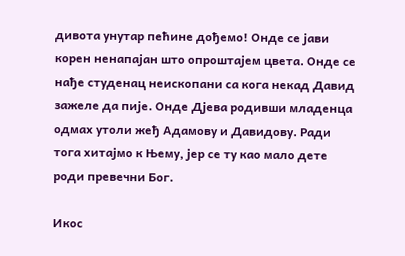дивота унутар пећине дођемо! Онде се јави корен ненапајан што опроштајем цвета. Онде се нађе студенац неископани са кога некад Давид зажеле да пије. Онде Дјева родивши младенца одмах утоли жеђ Адамову и Давидову. Ради тога хитајмо к Њему, јер се ту као мало дете роди превечни Бог.

Икос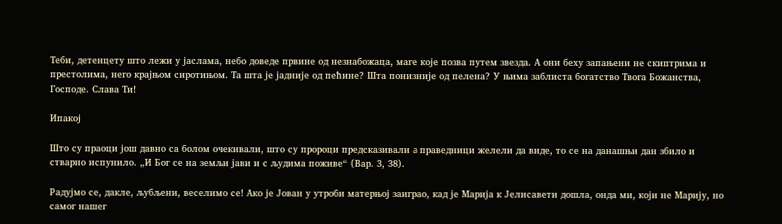Теби, детенцету што лежи у јаслама, небо доведе првине од незнабожаца, маге које позва путем звезда. А они беху запањени не скиптрима и престолима, него крајњом сиротињом. Та шта је јадније од пећине? Шта понизније од пелена? У њима заблиста богатство Твога Божанства, Господе. Слава Ти!

Ипакој

Што су праоци још давно са болом очекивали, што су пророци предсказивали a праведници желели да виде, то се на данaшњи дан збило и стварно испунило. „И Бог се на земљи јави и с људима поживе“ (Вар. 3, 38).

Радујмо се, дакле, љубљени, веселимо се! Ако је Јован у утроби матерњој заиграо, кад је Марија к Јелисавети дошла, онда ми, који не Марију, но самог нашег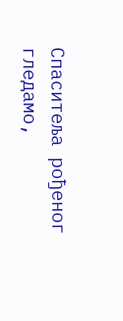Спаситеља рођеног гледамо,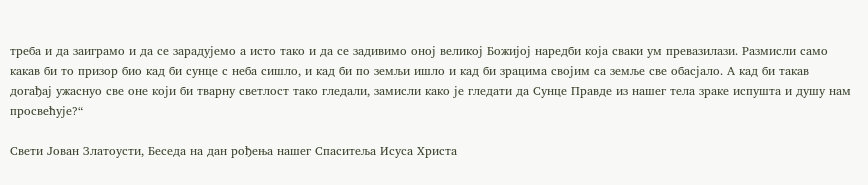треба и да заиграмо и да се зарадујемо а исто тако и да се задивимо оној великој Божијој наредби која сваки ум превазилази. Размисли само какав би то призор био кад би сунце с неба сишло, и кад би по земљи ишло и кад би зрацима својим са земље све обасјало. А кад би такав догађај ужаснуо све оне који би тварну светлост тако гледали, замисли како је гледати да Сунце Правде из нашег тела зраке испушта и душу нам просвећује?“

Свети Јован Златоусти, Беседа на дан рођења нашег Спаситеља Исуса Христа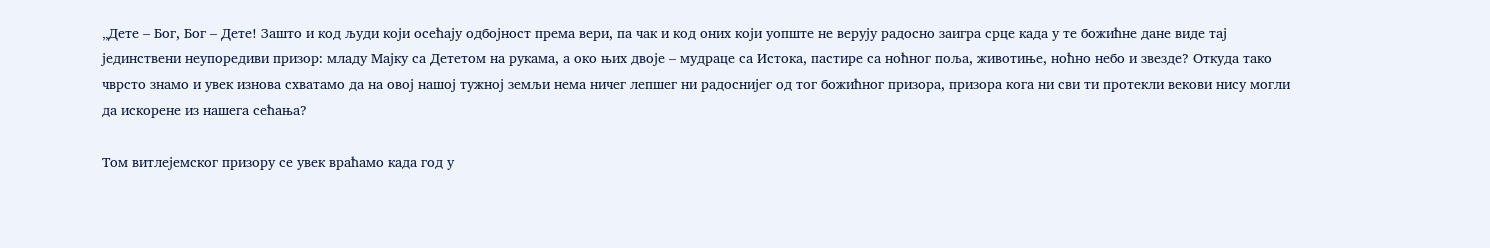„Дете – Бог, Бог – Дете! Зашто и код људи који осећају одбојност према вери, па чак и код оних који уопште не верују радосно заигра срце када у те божићне дане виде тај јединствени неупоредиви призор: младу Мајку са Дететом на рукама, а око њих двоје – мудраце са Истока, пастире са ноћног поља, животиње, ноћно небо и звезде? Откуда тако чврсто знамо и увек изнова схватамо да на овој нашој тужној земљи нема ничег лепшег ни радоснијег од тог божићног призора, призора кога ни сви ти протекли векови нису могли да искорене из нашега сећања?

Том витлејемског призору се увек враћамо када год у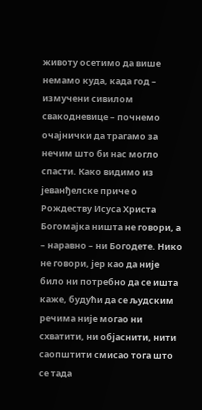животу осетимо да више немамо куда, када год – измучени сивилом свакодневице – почнемо очајнички да трагамо за нечим што би нас могло спасти. Како видимо из јеванђелске приче о Рождеству Исуса Христа Богомајка ништа не говори, а – наравно – ни Богодете. Нико не говори, јер као да није било ни потребно да се ишта каже, будући да се људским речима није могао ни схватити, ни објаснити, нити саопштити смисао тога што се тада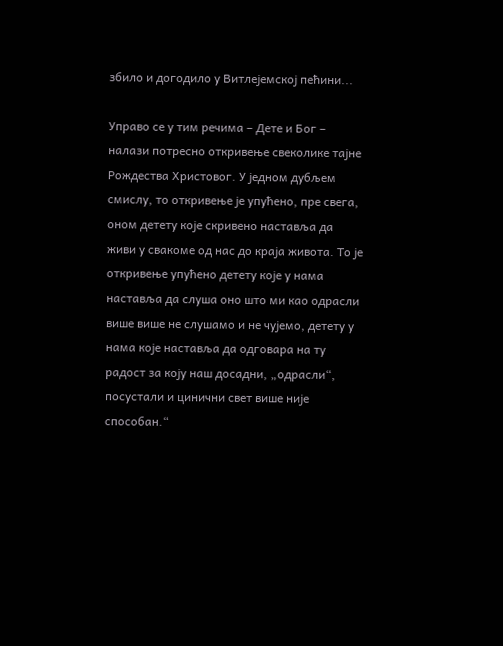збило и догодило у Витлејемској пећини...

Управо се у тим речима – Дете и Бог – налази потресно откривење свеколике тајне Рождества Христовог. У једном дубљем смислу, то откривење је упућено, пре свега, оном детету које скривено наставља да живи у свакоме од нас до краја живота. То је откривење упућено детету које у нама наставља да слуша оно што ми као одрасли више више не слушамо и не чујемо, детету у нама које наставља да одговара на ту радост за коју наш досадни, „одрасли“, посустали и цинични свет више није способан.“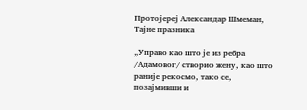Протојереј Александар Шмеман, Тајне празника

„Управо као што је из ребра /Адамовог/ створио жену, као што раније рекосмо, тако се, позајмивши и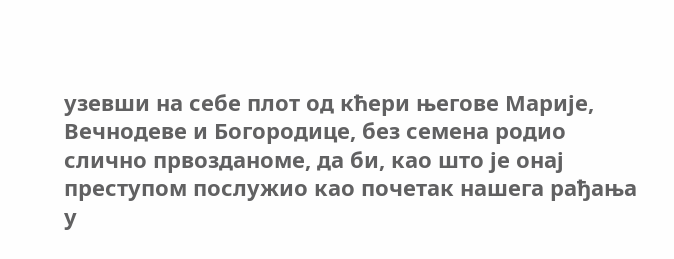узевши на себе плот од кћери његове Марије, Вечнодеве и Богородице, без семена родио слично првозданоме, да би, као што је онај преступом послужио као почетак нашега рађања у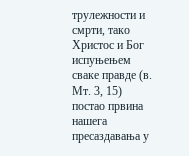трулежности и смрти, тако Христос и Бог испуњењем сваке правде (в. Мт. 3, 15) постао првина нашега пресаздавања у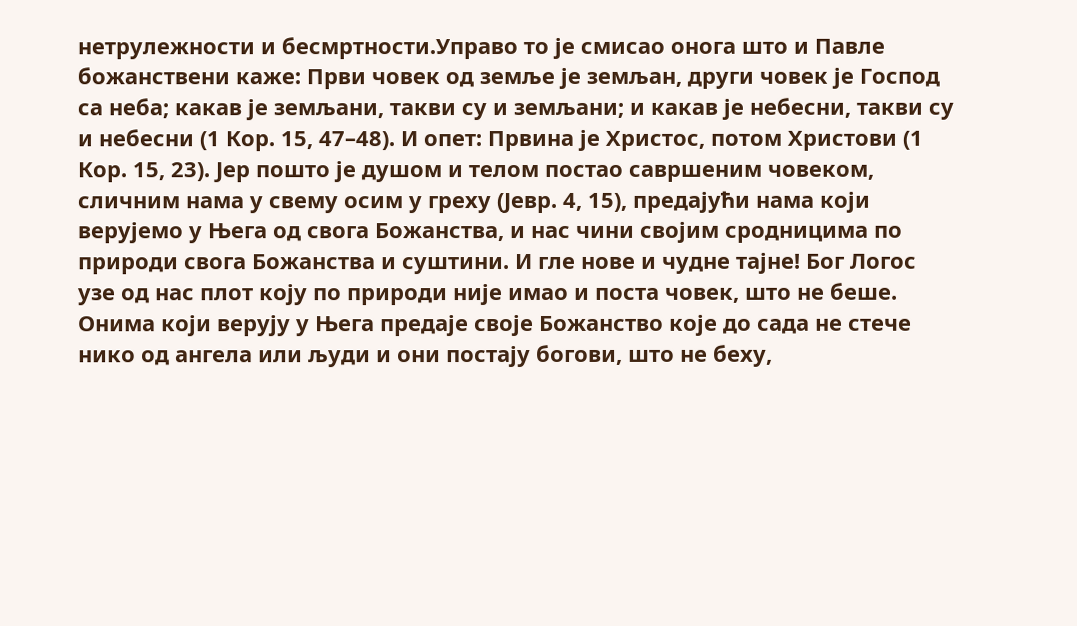нетрулежности и бесмртности.Управо то је смисао онога што и Павле божанствени каже: Први човек од земље је земљан, други човек је Господ са неба; какав је земљани, такви су и земљани; и какав је небесни, такви су и небесни (1 Кор. 15, 47–48). И опет: Првина је Христос, потом Христови (1 Кор. 15, 23). Јер пошто је душом и телом постао савршеним човеком, сличним нама у свему осим у греху (Јевр. 4, 15), предајући нама који верујемо у Њега од свога Божанства, и нас чини својим сродницима по природи свога Божанства и суштини. И гле нове и чудне тајне! Бог Логос узе од нас плот коју по природи није имао и поста човек, што не беше. Онима који верују у Њега предаје своје Божанство које до сада не стече нико од ангела или људи и они постају богови, што не беху,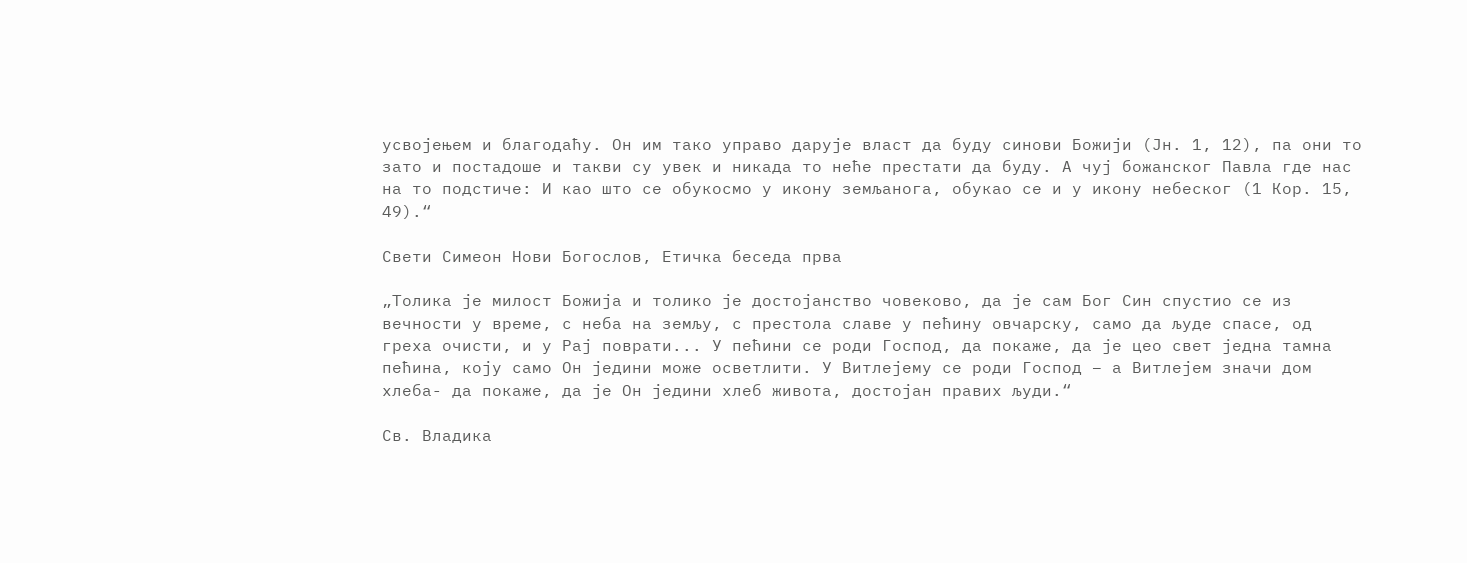усвојењем и благодаћу. Он им тако управо дарује власт да буду синови Божији (Јн. 1, 12), па они то зато и постадоше и такви су увек и никада то неће престати да буду. А чуј божанског Павла где нас на то подстиче: И као што се обукосмо у икону земљанога, обукао се и у икону небеског (1 Кор. 15, 49).“

Свети Симеон Нови Богослов, Етичка беседа прва

„Толика је милост Божија и толико је достојанство човеково, да је сам Бог Син спустио се из вечности у време, с неба на земљу, с престола славе у пећину овчарску, само да људе спасе, од греха очисти, и у Рај поврати... У пећини се роди Господ, да покаже, да је цео свет једна тамна пећина, коју само Он једини може осветлити. У Витлејему се роди Господ – а Витлејем значи дом хлеба- да покаже, да је Он једини хлеб живота, достојан правих људи.“

Св. Владика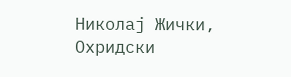Николај Жички, Охридски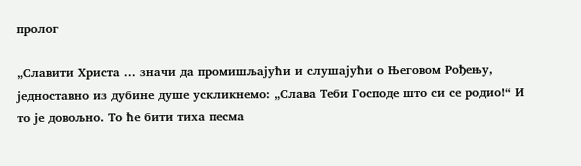пролог

„Славити Христа ... значи да промишљајући и слушајући о Његовом Рођењу, једноставно из дубине душе ускликнемо: „Слава Теби Господе што си се родио!“ И то је довољно. То ће бити тиха песма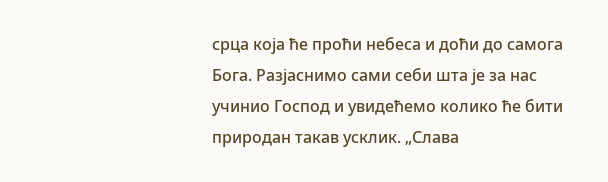срца која ће проћи небеса и доћи до самога Бога. Разјаснимо сами себи шта је за нас учинио Господ и увидећемо колико ће бити природан такав усклик. „Слава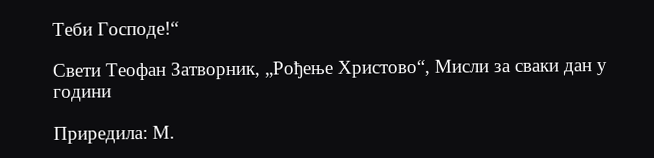Теби Господе!“

Свети Теофан Затворник, „Рођење Христово“, Мисли за сваки дан у години

Приредила: М.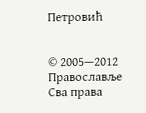Петровић


© 2005—2012 Православље
Сва права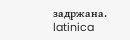задржана.
latinica